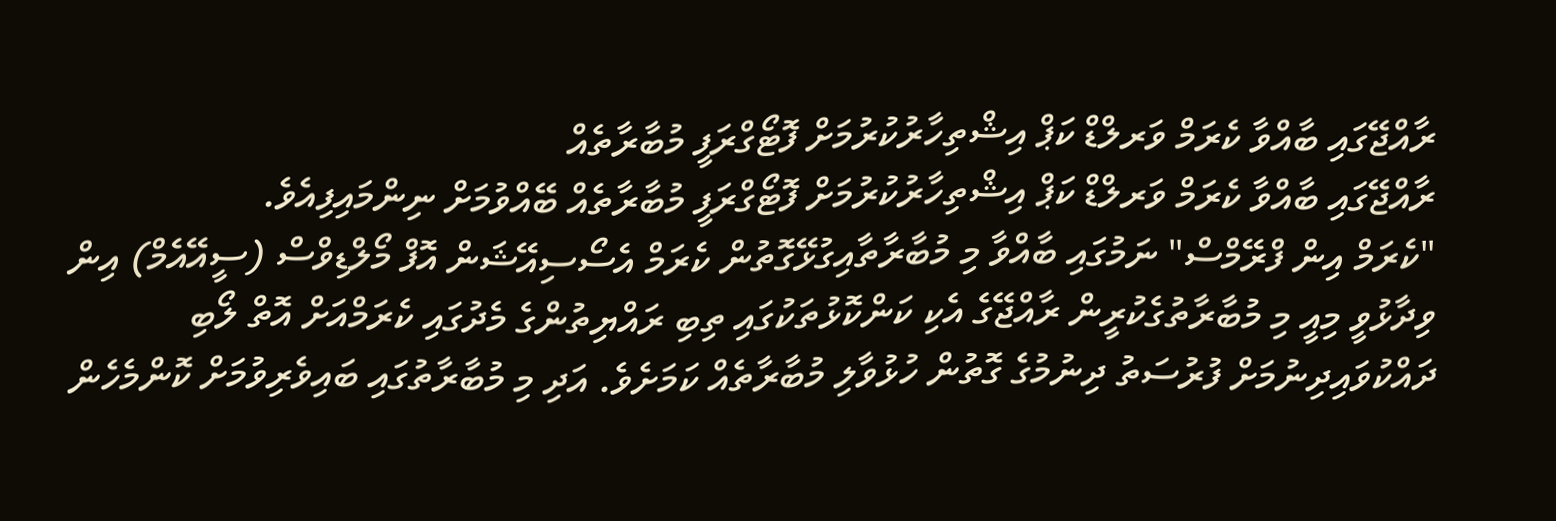ރާއްޖޭގައި ބާއްވާ ކެރަމް ވަރލްޑް ކަޕް އިޝްތިހާރުކުރުމަށް ފޮޓޯގްރަފީ މުބާރާތެއް
ރާއްޖޭގައި ބާއްވާ ކެރަމް ވަރލްޑް ކަޕް އިޝްތިހާރުކުރުމަށް ފޮޓޯގްރަފީ މުބާރާތެއް ބޭއްވުމަށް ނިންމައިފިއެވެ.
"ކެރަމް އިން ފްރޭމްސް" ނަމުގައި ބާއްވާ މި މުބާރާތާއިގުޅޭގޮތުން ކެރަމް އެސޯސިއޭޝަން އޮފް މޯލްޑިވްސް (ސީއޭއެމް) އިން ވިދާޅުވީ މިއީ މި މުބާރާތުގެކުރީން ރާއްޖޭގެ އެކި ކަންކޮޅުތަކުގައި ތިބި ރައްޔިތުންގެ މެދުގައި ކެރަމްއަށް އޮތް ލޯބި ދައްކުވައިދިނުމަށް ފުރުސަތު ދިނުމުގެ ގޮތުން ހުޅުވާލި މުބާރާތެއް ކަމަށެވެ. އަދި މި މުބާރާތުގައި ބައިވެރިވުމަށް ކޮންމެހެން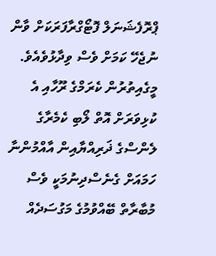ޕްރޮފެޝަނަލް ފޮޓޯގްރާފަރަކަށް ވާން ނުޖެހޭ ކަމަށް ވެސް ވިދާޅުވެއެވެ.
މީގެއިތުރުން ކެރަމްގެ ރޫހާއި އެ ކުޅިވަރަށް އޮތް ލޯބި ކެމެރާގެ ލެންސްގެ ޛަރިއްޔާއިން އާއްމުންނާ ހަމައަށް ގެނެސްދިނުމަކީ ވެސް މުބާރާތް ބޭއްވުމުގެ މަގުސަދެއް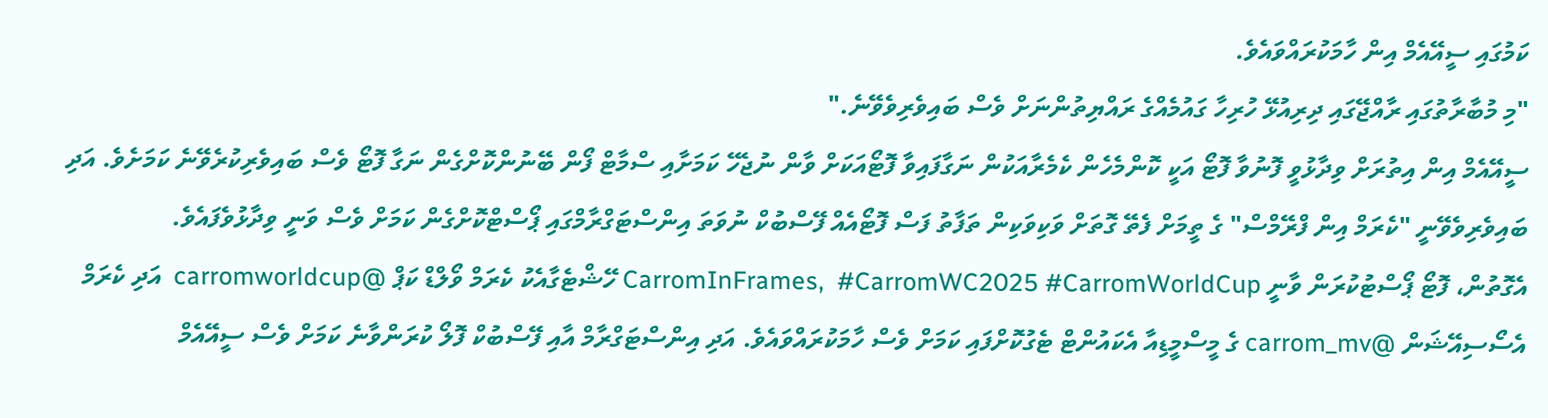ކަމުގައި ސީއޭއެމް އިން ހާމަކުރައްވައެވެ.
"މި މުބާރާތުގައި ރާއްޖޭގައި ދިރިއުޅޭ ހުރިހާ ގައުމެއްގެ ރައްޔިތުންނަށް ވެސް ބައިވެރިވެވޭނެ."
ސީއޭއެމް އިން އިތުރަށް ވިދާޅުވީ ފޮނުވާ ފޮޓޯ އަކީ ކޮންމެހެން ކެމެރާއަކުން ނަގާފައިވާ ފޮޓޯއަކަށް ވާން ނުޖެހޭ ކަމަށާއި ސްމާޓް ފޯން ބޭނުންކޮށްގެން ނަގާ ފޮޓޯ ވެސް ބައިވެރިކުރެވޭނެ ކަމަށެވެ. އަދި ބައިވެރިވެވޭނީ "ކެރަމް އިން ފްރޭމްސް" ގެ ތީމަށް ފެތޭ ގޮތަށް ވަކިވަކިން ތަފާތު ފަސް ފޮޓޯއެއް ފޭސްބުކް ނުވަތަ އިންސްޓަގްރާމްގައި ޕޯސްޓްކޮށްގެން ކަމަށް ވެސް ވަނީ ވިދާޅުވެފައެވެ.
އެގޮތުން، ފޮޓޯ ޕޯސްޓުކުރަން ވާނީ CarromInFrames,  #CarromWC2025 #CarromWorldCup ހޭޝްޓެގާއެކު ކެރަމް ވޯލްޑް ކަޕް @carromworldcup  އަދި ކެރަމް އެސޯސިއޭޝަން @carrom_mv ގެ މީސްމީޑިއާ އެކައުންޓް ޓެގުކޮށްފައި ކަމަށް ވެސް ހާމަކުރައްވައެވެ. އަދި އިންސްޓަގްރާމް އާއި ފޭސްބުކް ފޮލޯ ކުރަންވާނެ ކަމަށް ވެސް ސީއޭއެމް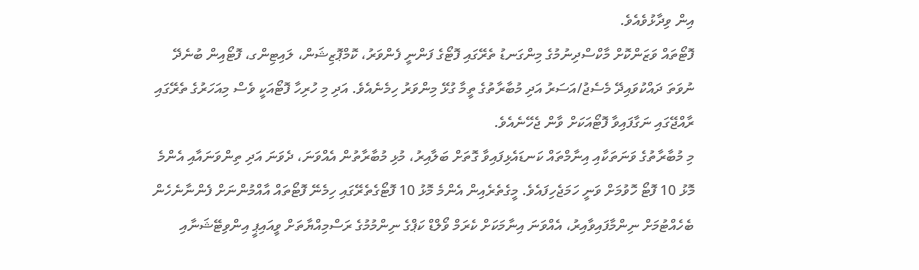އިން ވިދާޅުވެއެވެ.
ފޮޓޯތައް ވަޒަންކޮށް މާކްސްދިނުމުގެ މިންގަނޑު ތެރޭގައި ފޮޓޯގެ ފަންނީ ފެންވަރު، ކޮމްޕޮޒިޝަން، ލައިޓިންގ، ފޮޓޯއިން ބުނެދޭ ނުވަތަ ދައްކުވައިދޭ މެސެޖު/އަސަރު އަދި މުބާރާތުގެ ތީމާ ގުޅޭ މިންވަރު ހިމެނެއެވެ. އަދި މި ހުރިހާ ފޮޓޯއަކީ ވެސް މިއަހަރުގެ ތެރޭގައި ރާއްޖޭގައި ނަގާފައިވާ ފޮޓޯއަކަށް ވާން ޖެހޭނެއެވެ.
މި މުބާރާތުގެ ވަނަތަކާއި އިނާމްތައް ކަނޑައެޅިފައިވާ ގޮތަށް ބަލާއިރު، މުޅި މުބާރާތުން އެއްވަނަ، ދެވަނަ އަދި ތިންވަނައާއި އެންމެ މޮޅު 10 ފޮޓޯ ހޮވުމަށް ވަނީ ހަމަޖެހިފައެވެ. މީގެތެރެއިން އެންމެ މޮޅު 10 ފޮޓޯގެތެރޭގައި ހިމެނޭ ފޮޓޯތައް އާއްމުންނަށް ފެންނާނެހެން ބެހެއްޓުމަށް ނިންމާފައިވާއިރު، އެއްވަނަ އިނާމަކަށް ކެރަމް ވޯލްޑް ކަޕްގެ ނިންމުމުގެ ރަސްމިއްޔާތަށް ވީއައިޕީ އިންވިޓޭޝަނާއި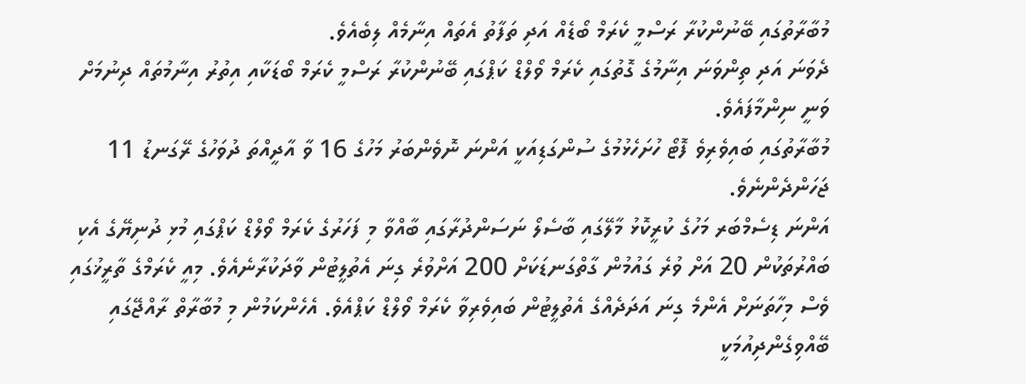މުބާރާތުގައި ބޭނުންކުރާ ރަސްމީ ކެރަމް ބޯޑެއް އަދި ތަފާތު އެތައް އިނާމެއް ލިބެއެވެ.
ދެވަނަ އަދި ތިންވަނަ އިނާމުގެ ގޮތުގައި ކެރަމް ވޯލްޑް ކަޕްގައި ބޭނުންކުރާ ރަސްމީ ކެރަމް ބޯޑަކާއި އިތުރު އިނާމުތައް ދިނުމަށް ވަނީ ނިންމާފައެވެ.
މުބާރާތުގައި ބައިވެރިވެ ފޮޓޯ ހުށަހެޅުމުގެ ސުންގަޑިއަކީ އަންނަ ނޮވެންބަރު މަހުގެ 16 ވާ އާދީއްތަ ދުވަހުގެ ރޭގަނޑު 11 ޖަހަންދެންނެވެ.
އަންނަ ޑިސެމްބަރ މަހުގެ ކުރީކޮޅު މާލޭގައި ބާސެލޯ ނަސަންދުރާގައި ބާއްވާ މި ފަހަރުގެ ކެރަމް ވޯލްޑް ކަޕްގައި މުޅި ދުނިޔޭގެ އެކި ބައްރުތަކުން 20 އަށް ވުރެ ގައުމުން ގާތްގަނޑަކަށް 200 އަށްވުރެ ގިނަ އެތުލީޓުން ވާދަކުރާނެއެވެ. މިއީ ކެރަމްގެ ތާރީޚުގައި ވެސް މިހާތަނަށް އެންމެ ގިނަ އަދަދެއްގެ އެތުލީޓުން ބައިވެރިވާ ކެރަމް ވޯލްޑް ކަޕްއެވެ. އެހެންކަމުން މި މުބާރާތް ރާއްޖޭގައި ބޭއްވިގެންދިއުމަކީ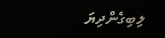ލިބިގެންދިޔަ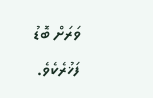ވަރަށް ބޮޑު ފަޚުރެކެވެ.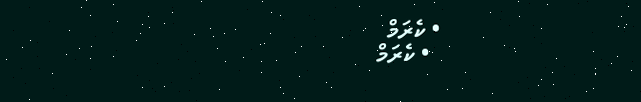• ކެރަމް
  • ކެރަމް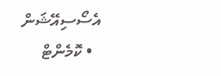އެސޯސިއޭޝަން
  • ކޮމެންޓް